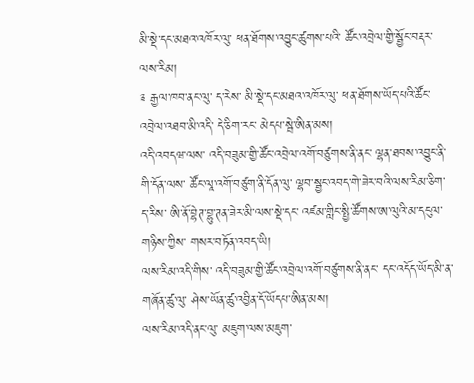མི་སྡེ་དང་མཐའ་འཁོར་ལུ་ ཕན་ཐོགས་འབྱུང་ཚུགས་པའི་ ཚོང་འབྲེལ་གྱི་སྦྱོང་བརྡར་ལས་རིམ།
༉ རྒྱལ་ཁབ་ནང་ལུ་ ད་རེས་ མི་སྡེ་དང་མཐའ་འཁོར་ལུ་ ཕན་ཐོགས་ཡོད་པའི་ཚོང་འབྲེལ་འཐབ་མི་འདི་ དེ་ཅིག་རང་ མེདཔ་སྦེ་ཨིན་མས།
འདི་འབདཝ་ལས་ འདི་བཟུམ་གྱི་ཚོང་འབྲེལ་འགོ་བཙུགས་ནི་ནང་ ལྷན་ཐབས་འབྱུང་ནི་གི་དོན་ལས་ ཚོང་ལཱ་འགོ་བཙུག་ནི་དོན་ལུ་ ལྷབ་སྦྱང་འབད་གེ་ཟེར་བའི་ལས་རིམ་ཅིག་ ད་རིས་ ཨི་ནོ་བྷེཊ་བྷུ་ཊན་ཟེར་མི་ལས་སྡེ་དང་ འཛམ་གླིང་སྤྱི་ཚོགས་ཨ་ལུའི་མ་དངུལ་གཉིས་ཀྱིས་ གསར་བཏོན་འབད་ཡི།
ལས་རིམ་འདི་གིས་ འདི་བཟུམ་གྱི་ཚོང་འབྲེལ་འགོ་བཙུགས་ནི་ནང་ དང་འདོད་ཡོད་མི་ན་གཞོན་ཚུ་ལུ་ ཤེས་ཡོན་ཚུ་འབྱིན་དོ་ཡོདཔ་ཨིན་མས།
ལས་རིམ་འདི་ནང་ལུ་ མཇུག་ལས་མཇུག་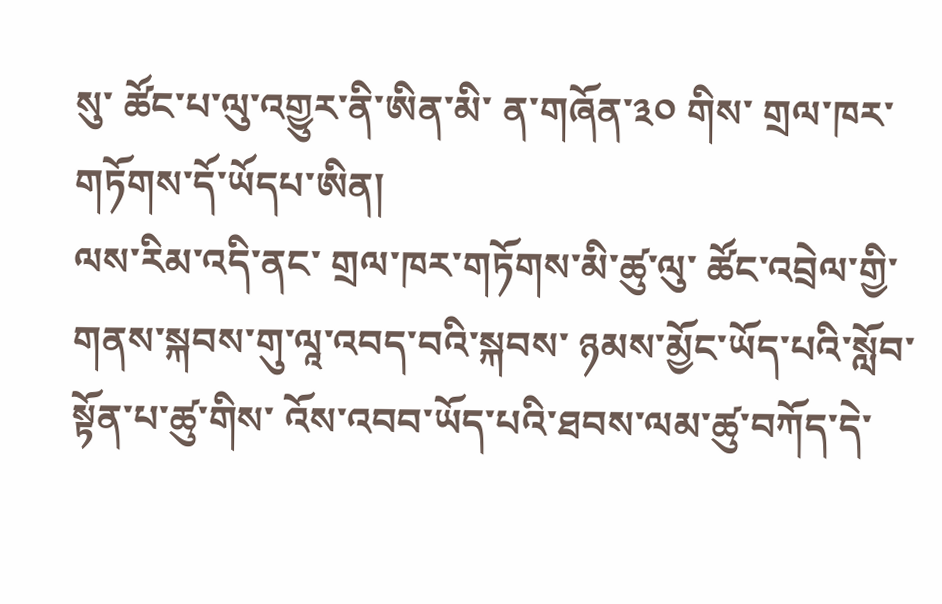སུ་ ཚོང་པ་ལུ་འགྱུར་ནི་ཨིན་མི་ ན་གཞོན་༣༠ གིས་ གྲལ་ཁར་གཏོགས་དོ་ཡོདཔ་ཨིན།
ལས་རིམ་འདི་ནང་ གྲལ་ཁར་གཏོགས་མི་ཚུ་ལུ་ ཚོང་འབྲེལ་གྱི་གནས་སྐབས་གུ་ལཱ་འབད་བའི་སྐབས་ ཉམས་མྱོང་ཡོད་པའི་སློབ་སྟོན་པ་ཚུ་གིས་ འོས་འབབ་ཡོད་པའི་ཐབས་ལམ་ཚུ་བཀོད་དེ་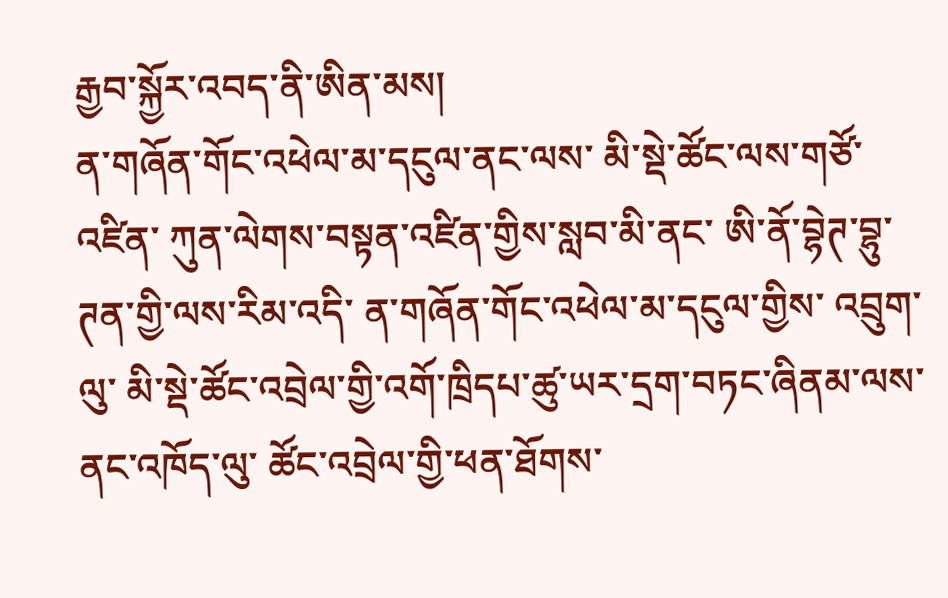རྒྱབ་སྐྱོར་འབད་ནི་ཨིན་མས།
ན་གཞོན་གོང་འཕེལ་མ་དངུལ་ནང་ལས་ མི་སྡེ་ཚོང་ལས་གཙོ་འཛིན་ ཀུན་ལེགས་བསྟན་འཛིན་གྱིས་སླབ་མི་ནང་ ཨི་ནོ་བྷེཊ་བྷུ་ཊན་གྱི་ལས་རིམ་འདི་ ན་གཞོན་གོང་འཕེལ་མ་དངུལ་གྱིས་ འབྲུག་ལུ་ མི་སྡེ་ཚོང་འབྲེལ་གྱི་འགོ་ཁྲིདཔ་ཚུ་ཡར་དྲག་བཏང་ཞིནམ་ལས་ ནང་འཁོད་ལུ་ ཚོང་འབྲེལ་གྱི་ཕན་ཐོགས་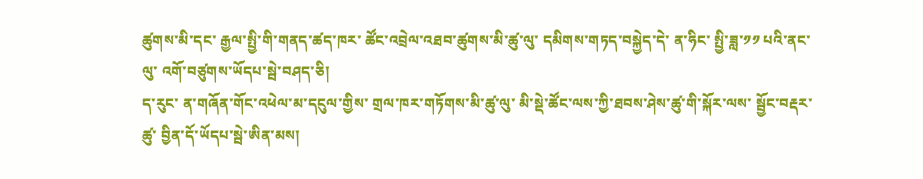ཚུགས་མི་དང་ རྒྱལ་སྤྱི་གི་གནད་ཚད་ཁར་ ཚོང་འབྲེལ་འཐབ་ཚུགས་མི་ཚུ་ལུ་ དམིགས་གཏད་བསྐྱེད་དེ་ ན་ཧིང་ སྤྱི་ཟླ་༡༡ པའི་ནང་ལུ་ འགོ་བཙུགས་ཡོདཔ་སྦེ་བཤད་ཅི།
ད་རུང་ ན་གཞོན་གོང་འཕེལ་མ་དངུལ་གྱིས་ གྲལ་ཁར་གཏོགས་མི་ཚུ་ལུ་ མི་སྡེ་ཚོང་ལས་ཀྱི་ཐབས་ཤེས་ཚུ་གི་སྐོར་ལས་ སྦྱོང་བརྡར་ཚུ་ བྱིན་དོ་ཡོདཔ་སྦེ་ཨིན་མས།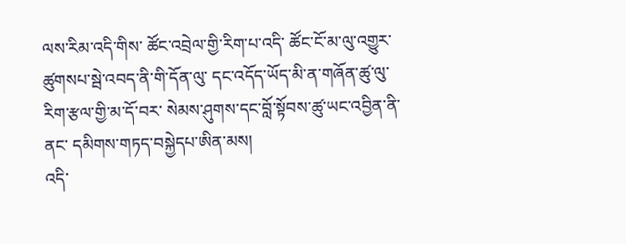ལས་རིམ་འདི་གིས་ ཚོང་འབྲེལ་གྱི་རིག་པ་འདི་ ཚོང་ངོ་མ་ལུ་འགྱུར་ཚུགསཔ་སྦེ་འབད་ནི་གི་དོན་ལུ་ དང་འདོད་ཡོད་མི་ན་གཞོན་ཚུ་ལུ་ རིག་རྩལ་གྱི་མ་དོ་བར་ སེམས་ཤུགས་དང་བློ་སྟོབས་ཚུ་ཡང་འབྱིན་ནི་ནང་ དམིགས་གཏད་བསྐྱེདཔ་ཨིན་མས།
འདི་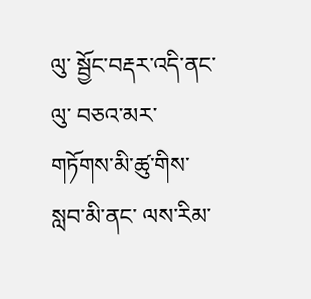ལུ་ སྦྱོང་བརྡར་འདི་ནང་ལུ་ བཅའ་མར་གཏོགས་མི་ཚུ་གིས་སླབ་མི་ནང་ ལས་རིམ་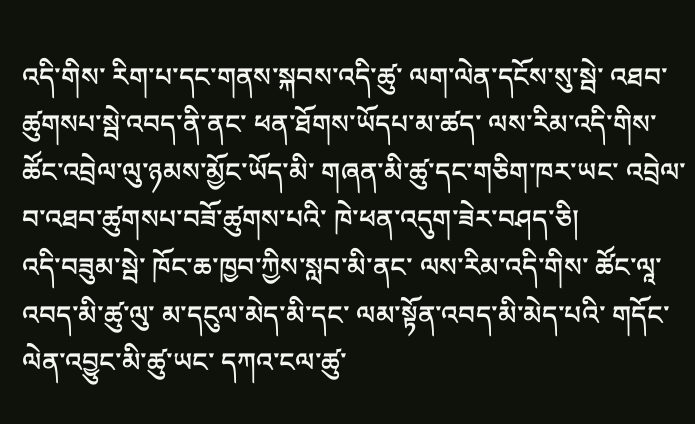འདི་གིས་ རིག་པ་དང་གནས་སྐབས་འདི་ཚུ་ ལག་ལེན་དངོས་སུ་སྦེ་ འཐབ་ཚུགསཔ་སྦེ་འབད་ནི་ནང་ ཕན་ཐོགས་ཡོདཔ་མ་ཚད་ ལས་རིམ་འདི་གིས་ ཚོང་འབྲེལ་ལུ་ཉམས་མྱོང་ཡོད་མི་ གཞན་མི་ཚུ་དང་གཅིག་ཁར་ཡང་ འབྲེལ་བ་འཐབ་ཚུགསཔ་བཟོ་ཚུགས་པའི་ ཁེ་ཕན་འདུག་ཟེར་བཤད་ཅི།
འདི་བཟུམ་སྦེ་ ཁོང་ཆ་ཁྱབ་ཀྱིས་སླབ་མི་ནང་ ལས་རིམ་འདི་གིས་ ཚོང་ལཱ་འབད་མི་ཚུ་ལུ་ མ་དངུལ་མེད་མི་དང་ ལམ་སྟོན་འབད་མི་མེད་པའི་ གདོང་ལེན་འབྱུང་མི་ཚུ་ཡང་ དཀའ་ངལ་ཚུ་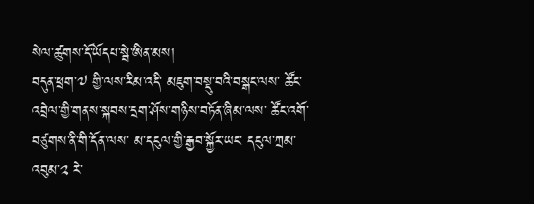སེལ་ཚུགས་དོ་ཡོདཔ་སྦེ་ཨིན་མས།
བདུན་ཕྲག་༧ གྱི་ལས་རིམ་འདི་ མཇུག་བསྡུ་བའི་བསྒང་ལས་ ཚོང་འབྲེལ་གྱི་གནས་སྐབས་དྲག་ཤོས་གཉིས་བཏོན་ཞིམ་ལས་ ཚོང་འགོ་བཙུགས་ནི་གི་དོན་ལས་ མ་དངུལ་གྱི་རྒྱབ་སྐྱོར་ཡང་ དངུལ་ཀྲམ་འབུམ་༢ རེ་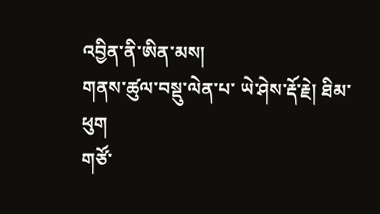འབྱིན་ནི་ཨིན་མས།
གནས་ཚུལ་བསྡུ་ལེན་པ་ ཡེ་ཤེས་རྡོ་རྗེ། ཐིམ་ཕུག
གཙོ་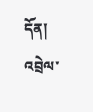དོན།
འབྲེལ་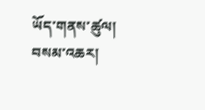ཡོད་གནས་ཚུལ།
བསམ་འཆར།